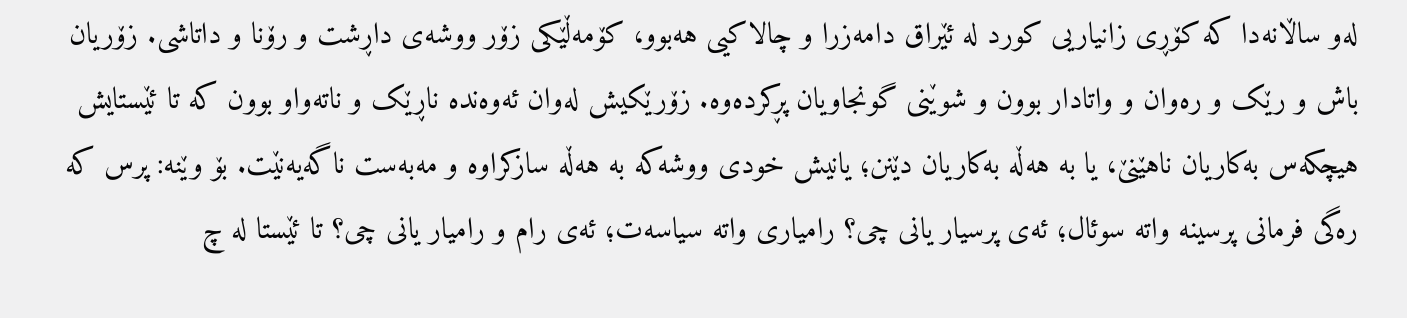لەو ساڵانەدا کە کۆڕی زانیاریی کورد لە ئێراق دامەزرا و چالاکیی هەبوو، کۆمەڵێکی زۆر ووشەی داڕشت و رۆنا و داتاشی. زۆریان باش و رێک و رەوان و واتادار بوون و شوێنی گونجاویان پڕکردەوە. زۆرێکیش لەوان ئەوەندە ناڕێک و ناتەواو بوون کە تا ئێستایش هیچکەس بەکاریان ناهێنێ، یا بە هەڵە بەکاریان دێنن؛ یانیش خودی ووشەکە بە هەڵە سازکراوە و مەبەست ناگەیەنێت. بۆ وێنە: پرس کە رەگی فرمانی پرسینە واتە سوئال؛ ئەی پرسیار یانی چی؟ رامیاری واتە سیاسەت؛ ئەی رام و رامیار یانی چی؟ تا ئێستا لە چ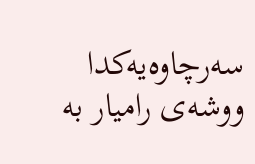سەرچاوەیەکدا ووشەی رامیار بە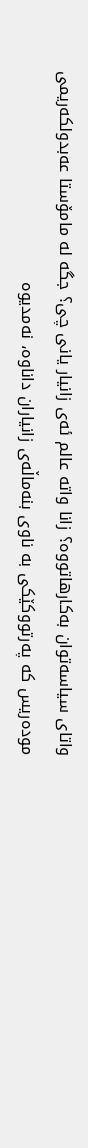واتای سیاسەتوان بەکارهاتووە؟ زانا واتە عالم ئەی زانیار یانی چی؟ جگە لە مامۆستا عەبدولکەریمی مودەریس کە پەرتووکێکی بە ناوی بنەماڵەی زانیاران داناوە، نەمدیوە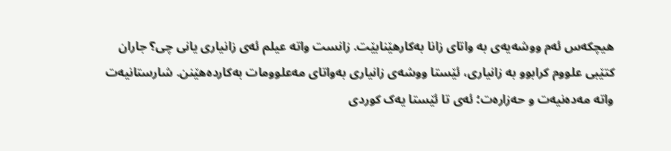هیچکەس ئەم ووشەیەی بە واتای زانا بەکارهێنابێت. زانست واتە عیلم ئەی زانیاری یانی چی؟ جاران کتێبی علووم کرابوو بە زانیاری، ئێستا ووشەی زانیاری بەواتای مەعلوومات بەکاردەهێنن. شارستانیەت واتە مەدەنیەت و حەزارەت؛ ئەی تا ئێستا یەک کوردی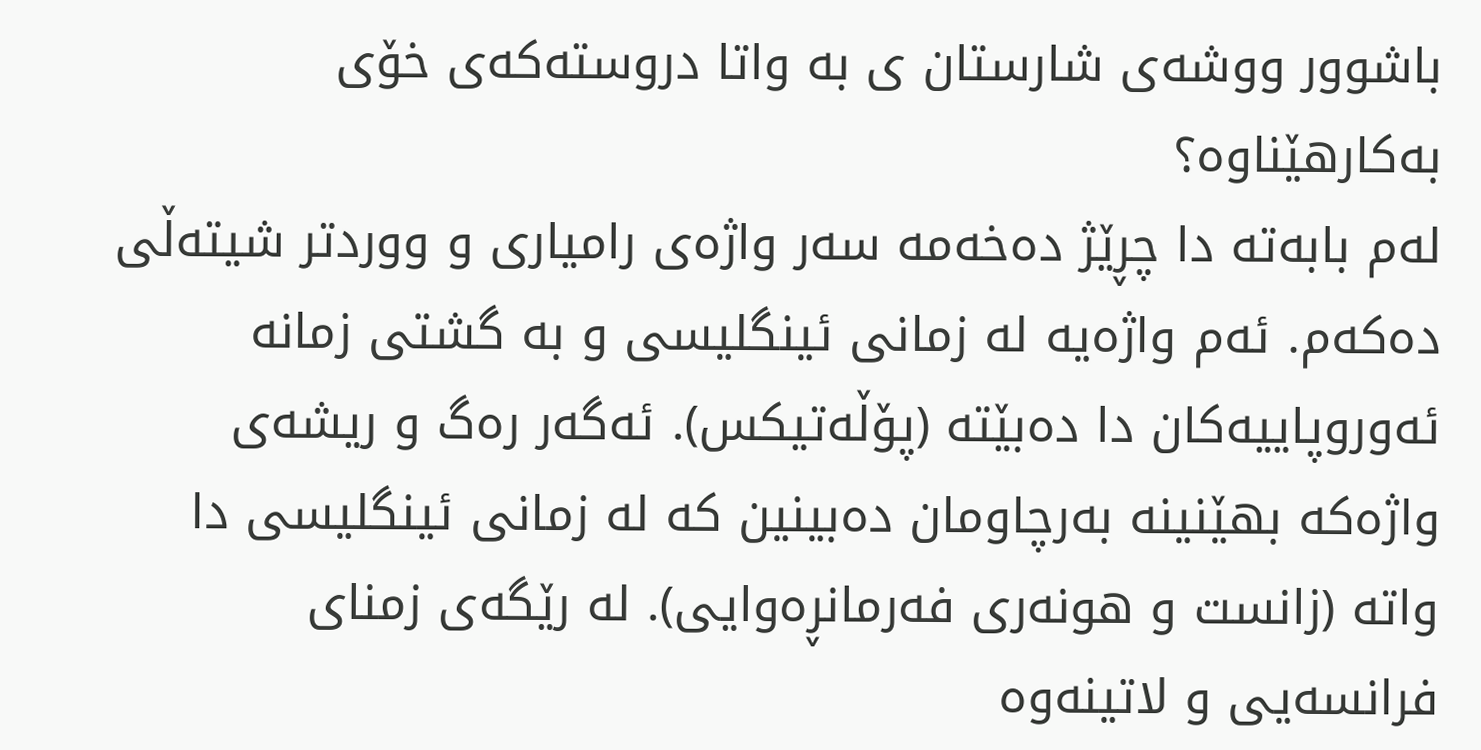باشوور ووشەی شارستان ی بە واتا دروستەکەی خۆی بەکارهێناوە؟
لەم بابەتە دا چڕێژ دەخەمە سەر واژەی رامیاری و ووردتر شیتەڵی دەکەم. ئەم واژەیە لە زمانی ئینگلیسی و بە گشتی زمانە ئەوروپاییەکان دا دەبێتە (پۆڵەتیکس). ئەگەر رەگ و ریشەی واژەکە بهێنینە بەرچاومان دەبینین کە لە زمانی ئینگلیسی دا واتە (زانست و هونەری فەرمانڕەوایی). لە رێگەی زمنای فرانسەیی و لاتینەوە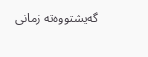گەیشتووەتە زمانی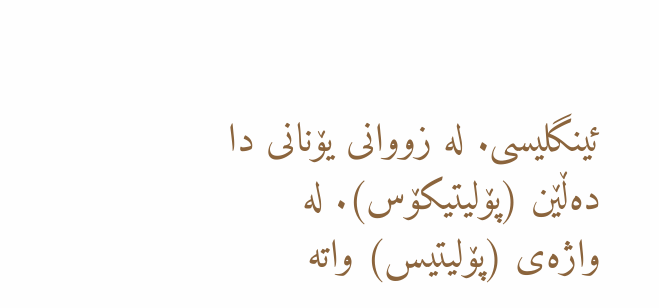ئینگلیسی. لە زووانی یۆنانی دا دەڵێن (پۆلیتیکۆس). لە واژەی (پۆلیتیس) واتە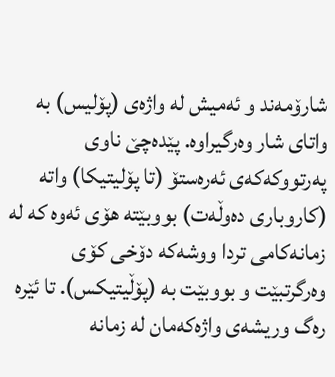شارۆمەند و ئەمیش لە واژەی (پۆلیس) بە واتای شار وەرگیراوە. پێدەچێ ناوی پەرتووکەکەی ئەرەستۆ (تا پۆلیتیکا) واتە (کاروباری دەوڵەت) بووبێتە هۆی ئەوە کە لە زمانەکامی تردا ووشەکە دۆخی کۆی وەرگرتبێت و بووبێت بە (پۆڵیتیکس). تا ئێرە رەگ وریشەی واژەکەمان لە زمانە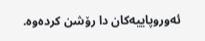ئەوروپاییەکان دا رۆشن کردەوە.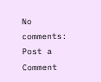No comments:
Post a Comment